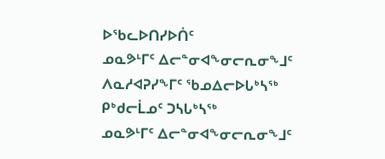ᐅᖃᓚᐅᑎᓯᐅᑏᑦ
ᓄᓇᕗᒻᒥᑦ ᐃᓕᓐᓂᐊᖕᓂᓕᕆᓂᖕᒧᑦ ᐱᓇᓱᐊᕈᓯᖕᒥᑦ ᖃᓄᐃᓕᐅᒐᒃᓴᖅ
ᑭᒃᑯᓕᒫᓄᑦ ᑐᓴᒐᒃᓴᖅ
ᓄᓇᕗᒻᒥᑦ ᐃᓕᓐᓂᐊᖕᓂᓕᕆᓂᖕᒧᑦ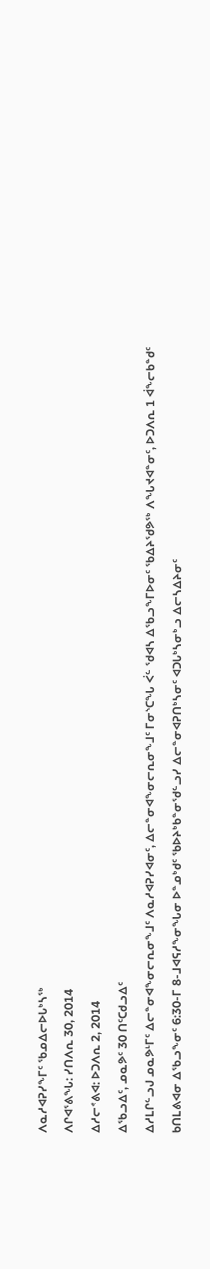ᐱᓇᓱᐊᕈᓯᖕᒥᑦ ᖃᓄᐃᓕᐅᒐᒃᓴᖅ
ᐱᒋᐊᕐᕕᖓ: ᓯᑎᐱᕆ 30, 2014
ᐃᓱᓕᕝᕕᐊ: ᐅᑐᐱᕆ 2, 2014
ᐃᖃᓗᐃᑦ, ᓄᓇᕗᑦ 30 ᑎᑦᑕᑯᓗᐃᑦ
ᐃᓱᒪᒋᓪᓗᒍ ᓄᓇᕗᒻᒥᑦ ᐃᓕᓐᓂᐊᖕᓂᓕᕆᓂᖕᒧᑦ ᐱᓇᓱᐊᕈᓯᐊᓂᑦ, ᐃᓕᓐᓂᐊᖕᓂᓕᕆᓂᖕᒧᑦ ᒥᓂᔅᑕᖓ ᐹᓪ ᖁᐊᓴ ᐃᖃᓗᖕᒥᐅᓂᑦ ᖃᐃᔨᖁᕗᖅ ᐱᖓᔪᐊᓐᓂᑦ, ᐅᑐᐱᕆ 1 ᐋᖕᓕᑲᓐᑯᑦ ᑲᑎᒪᕕᐊᓂ ᐃᖃᓗᖕᓂᑦ 6:30-ᒥ 8-ᒧᐊᕋᓱᖕᓂᖓᓂ ᐅᓐᓄᒃᑯᑦ ᖃᐅᔨᒃᑲᓐᓂᖁᓪᓗᓯ ᐃᓕᓐᓂᐊᕈᑎᒃᓴᓂᑦ ᐊᑐᒐᒃᓴᓂᒃᓗ ᐃᓕᓴᐃᔨᓂᑦ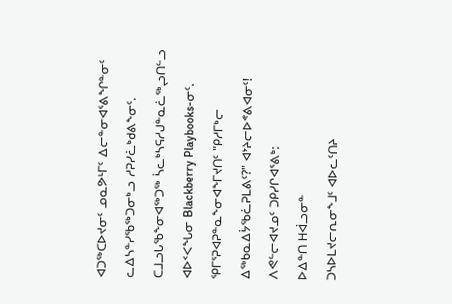ᐊᑐᖅᑕᐅᔪᓂᑦ ᓄᓇᕗᒻᒥᑦ ᐃᓕᓐᓂᐊᕐᕕᖏᓐᓂᑦ ᓚᐃᓴᓐᓯᖃᖅᑐᓂᒃᓗ ᓱᕈᓯᓛᒃᑯᕕᖕᓂᑦ.
ᑕᒧᓗᒐᖃᖕᓂᐊᖅᑐᖅ ᓵᓚᒃᓴᕋᓱᒍᓐᓇᓛᖅᖢᑎᓪᓗ ᐊᐅᑉᐸᖓᓂ Blackberry Playbooks-ᓂᑦ. ᕿᒥᕐᕈᐊᕈᓐᓇᖕᓂᐊᖕᒥᔪᑎᑦ "ᑭᓱᒥᒃᓕ ᐃᖅᑲᓇᐃᔮᖃᓛᕈᒪᕕᑦ?" ᐊᔾᔨᓕᐅᕝᕕᐊᓂᑦ!
ᐱᕙᓪᓕᐊᔪᓄᑦ ᑐᑭᓯᒋᐊᕐᕕᒃ:
ᐅᐃᓐᑎ ᕼᐋᓗᓂᓐ
ᑐᓴᐅᒪᔪᓕᕆᓂᖕᒧᑦ ᐊᐅᓚᑦᑎᔨ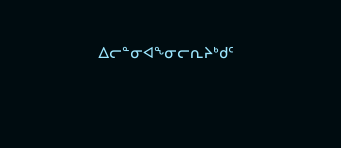ᐃᓕᓐᓂᐊᖕᓂᓕᕆᔨᒃᑯᑦ